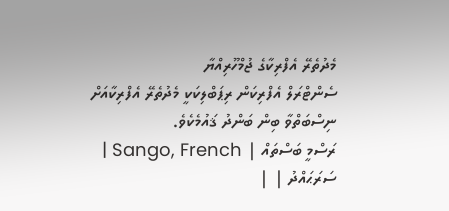މެދުތެރޭ އެފްރިކާގެ ޖުމްހޫރިއްޔާ
ސެންޓްރަލް އެފްރިކަން ރިޕަބްލިކަކީ މެދުތެރޭ އެފްރިކާއަށް ނިސްބަތްވާ ބިން ބަންދު ޤައުމެކެވެ.
ރަސްމީ ބަސްތައް | Sango, French |
ސަރަޙައްދު | |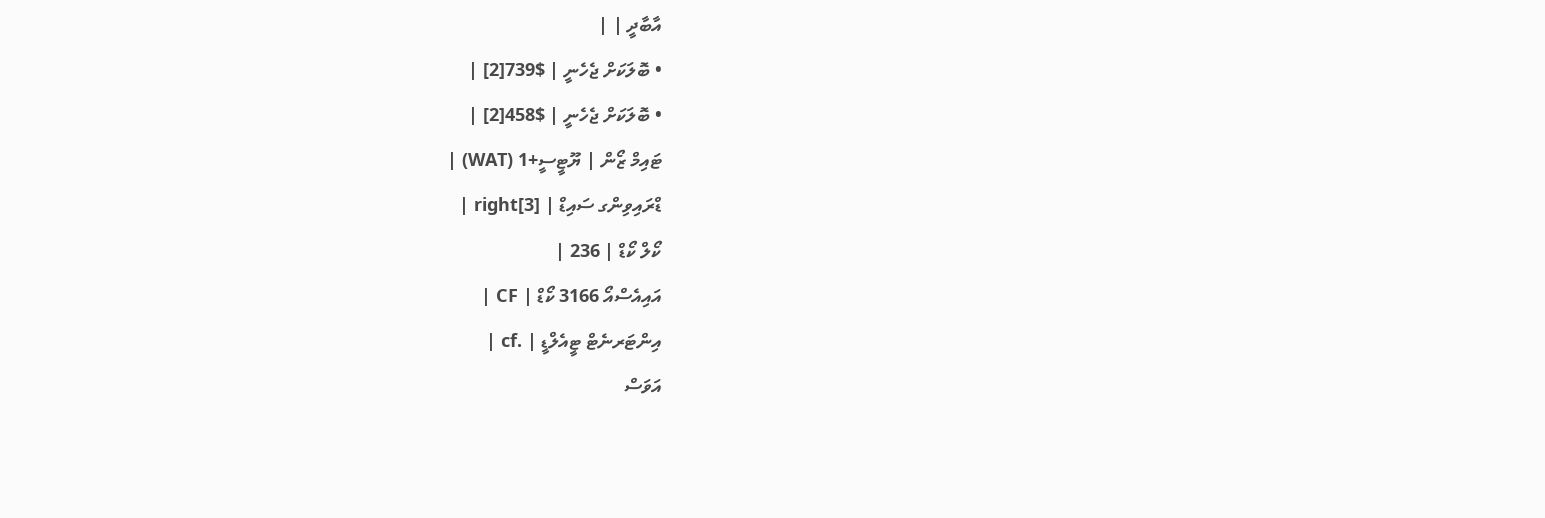އާބާދީ | |
• ބޮލަކަށް ޖެހެނީ | $739[2] |
• ބޮލަކަށް ޖެހެނީ | $458[2] |
ޓައިމް ޒޯން | ޔޫޓީސީ+1 (WAT) |
ޑްރައިވިންގ ސައިޑް | right[3] |
ކޯލް ކޯޑް | 236 |
އައިއެސްއޯ 3166 ކޯޑް | CF |
އިންޓަރނެޓް ޓީއެލްޑީ | .cf |
އަވަސް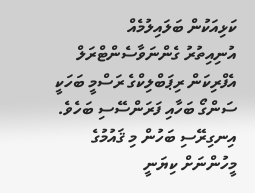ކަޅިއަކުން ބަލައިލުމެއް
އުނިއިތުރު ގެންނަވާސެންޓްރަލް އެފްރިކަން ރިޕަބްލިކްގެ ރަސްމީ ބަހަކީ ސަންގޯ ބަހާއި ފަރަންސޭސި ބަހެވެ. އިނގިރޭސި ބަހުން މި ޤައުމުގެ މީހުންނަށް ކިޔަނީ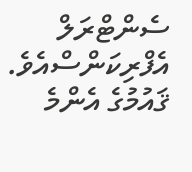ސެންޓްރަލް އެފްރިކަންސްއެވެ. ޤައުމުގެ އެންމެ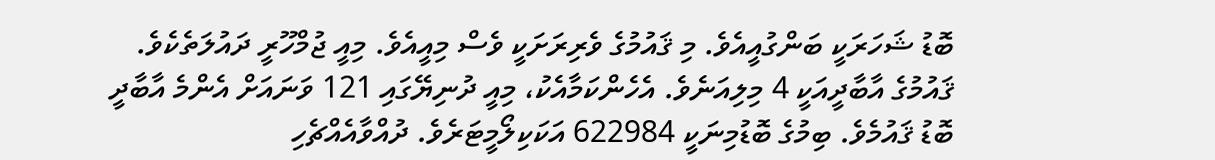ބޮޑު ޝަހަރަކީ ބަންގުއީއެވެ. މި ޤައުމުގެ ވެރިރަށަކީ ވެސް މިއީއެވެ. މިއީ ޖުމްހޫރީ ދައުލަތެކެވެ. ޤައުމުގެ އާބާދީއަކީ 4 މިލިއަނެވެ. އެހެންކަމާއެކު، މިއީ ދުނިޔޭގައި 121 ވަނައަށް އެންމެ އާބާދީ ބޮޑު ޤައުމެވެ. ބިމުގެ ބޮޑުމިނަކީ 622984 އަކަކިލޯމީޓަރެވެ. ދުއްވާއެއްޗެހި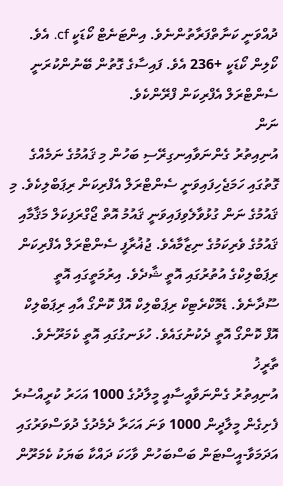ދުއްވަނީ ކަނާތްފަރާތުންނެވެ. އިންޓަނެޓް ކޯޑަކީ cf. އެވެ. ކޯލިން ކޯޑަކީ +236 އެވެ. ފައިސާގެ ގޮތުން ބޭނުންކުރަނީ ސެންޓްރަލް އެފްރިކަން ފްރޭންކެވެ.
ނަން
އުނިއިތުރު ގެންނަވާއިނގިރޭސި ބަހުން މި ޤައުމުގެ ނަމެއްގެ ގޮތުގައި ހަމަޖެހިފައިވަނީ ސެންޓްރަލް އެފްރިކަން ރިޕަބްލިކެވެ. މި ޤައުމުގެ ނަން ގުޅުވާލެވިފައިވަނީ ޤައުމު އޮތް ޖޯގްރަފިކަލް މަޤާމާއި ޤައުމުގެ ވެރިކަމުގެ ނިޒާމާއެވެ. ޖުޣުރާފީ ސެންޓްރަލް އެފްރިކަން ރިޕަބްލިކްގެ އުތުރުގައި އޮތީ ޝާދެވެ. އިރުމަތީގައި އޮތީ ސޫދާނެވެ. ޑެމޮކްރެޓިކް ރިޕަބްލިކް އޮފް ކޮންގޯ އާއި ރިޕަބްލިކް އޮފް ކޮންގޯ އޮތީ ދެކުނުގައެވެ. ހުޅަނގުގައި އޮތީ ކެމަރޫނެވެ.
ތާރީޚު
އުނިއިތުރު ގެންނަވާއީސާއީ މީލާދުގެ 1000 އަހަރު ކުރީއްސުރެ ފެށިގެން މީލާދީން 1000 ވަނަ އަހަރާ ދެމެދުގެ ދުވަސްވަރުގައި އަދަމަވާ-އީސްޓަން ބަސްބަހުން ވާހަކަ ދައްކާ ބަޔަކު ކެމަރޫން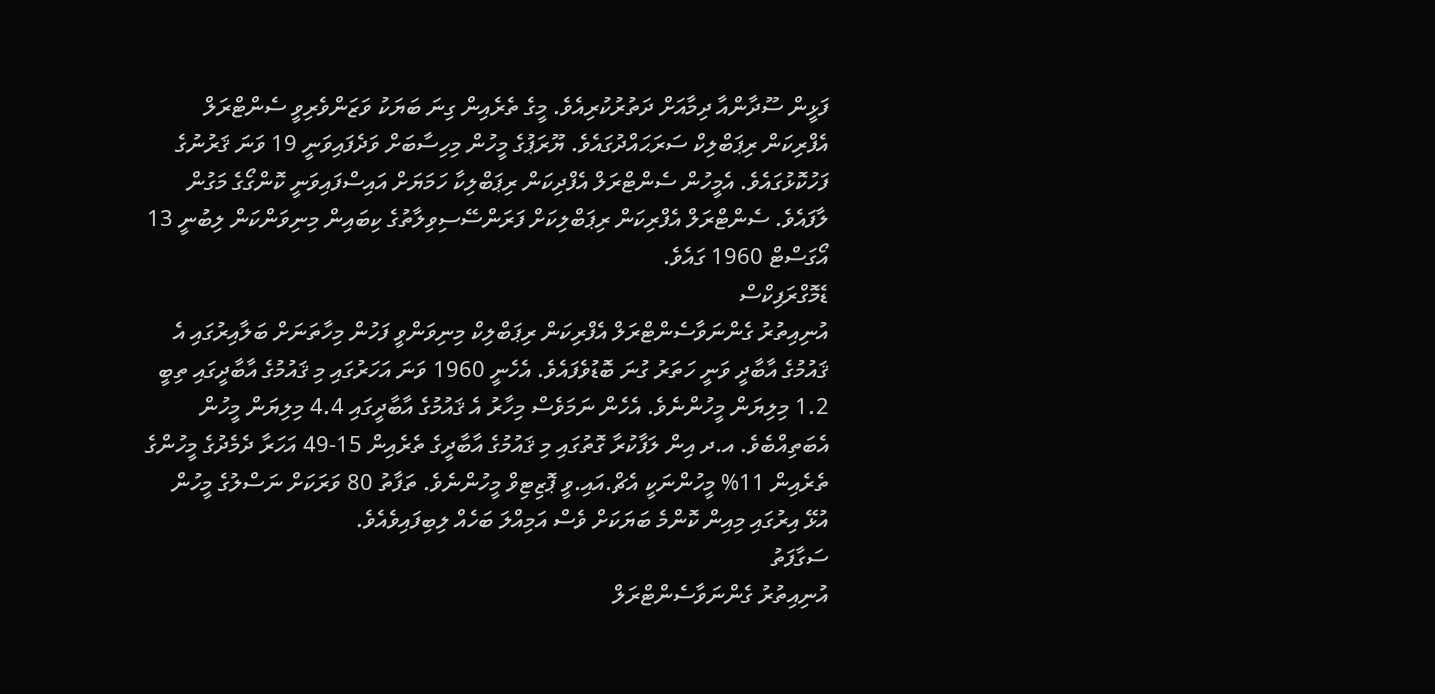ފަޅީން ސޫދާންއާ ދިމާއަށް ދަތުރުކުރިއެވެ. މީގެ ތެރެއިން ގިނަ ބަޔަކު ވަޒަންވެރިވީ ސެންޓްރަލް އެފްރިކަން ރިޕަބްލިކް ސަރަޙައްދުގައެވެ. ޔޫރަޕުގެ މީހުން މިހިސާބަށް ވަދެފައިވަނީ 19 ވަނަ ޤަރުނުގެ ފަހުކޮޅުގައެވެ. އެމީހުން ސެންޓްރަލް އެފްދިކަން ރިޕަބްލިކާ ހަމަޔަށް އައިސްފައިވަނީ ކޮންގޯގެ މަގުން ލާފައެވެ. ސެންޓްރަލް އެފްރިކަން ރިޕަބްލިކަށް ފަރަންސޭސިވިލާތުގެ ކިބައިން މިނިވަންކަން ލިބުނީ 13 އޯގަސްޓް 1960 ގައެވެ.
ޑެމޮގްރަފިކްސް
އުނިއިތުރު ގެންނަވާސެންޓްރަލް އެފްރިކަން ރިޕަބްލިކް މިނިވަންވީ ފަހުން މިހާތަނަށް ބަލާއިރުގައި އެ ޤައުމުގެ އާބާދީ ވަނީ ހަތަރު ގުނަ ބޮޑުވެފައެވެ. އެހެނީ 1960 ވަނަ އަހަރުގައި މި ޤައުމުގެ އާބާދީގައި ތިބީ 1.2 މިލިޔަން މީހުންނެވެ. އެހެން ނަމަވެސް މިހާރު އެ ޤައުމުގެ އާބާދީގައި 4.4 މިލިޔަން މީހުން އެބަތިއްބެވެ. އ.ދ އިން ލަފާކުރާ ގޮތުގައި މި ޤައުމުގެ އާބާދީގެ ތެރެއިން 15-49 އަހަރާ ދެމެދުގެ މީހުންގެ ތެރެއިން 11% މީހުންނަކީ އެޗް.އައި.ވީ ޕޮޒިޓިވް މީހުންނެވެ. ތަފާތު 80 ވަރަކަށް ނަސްލުގެ މީހުން އުޅޭ އިރުގައި މިއިން ކޮންމެ ބަޔަކަށް ވެސް އަމިއްލަ ބަހެއް ލިބިފައިވެއެވެ.
ސަގާފަތު
އުނިއިތުރު ގެންނަވާސެންޓްރަލް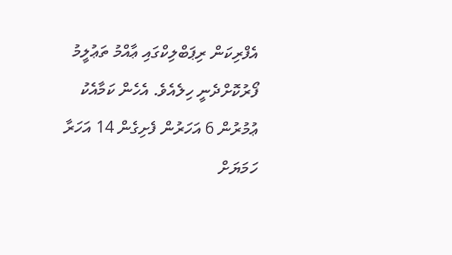އެފްރިކަން ރިޕަބްލިކްގައި ޢާއްމު ތަޢުލީމު ފޯރުކޮށްދެނީ ހިލެއެވެ. އެހެން ކަމާއެކު ޢުމުރުން 6 އަހަރުން ފެށިގެން 14 އަހަރާ ހަމަޔަށް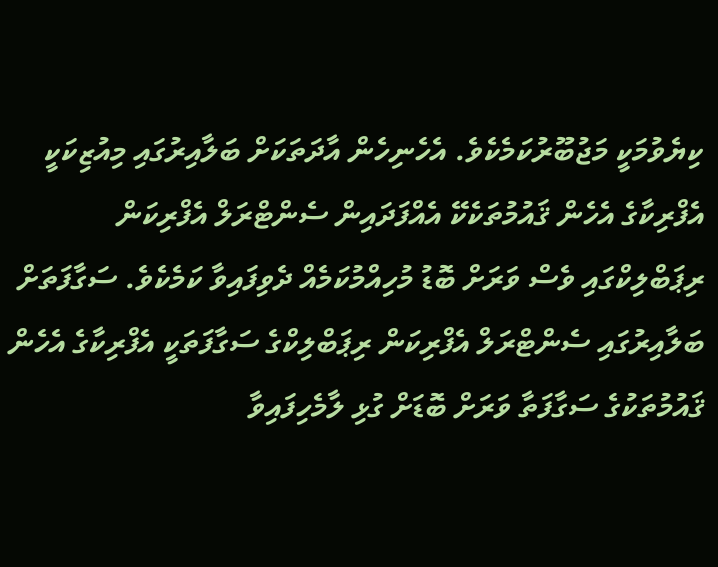ކިޔެވުމަކީ މަޖުބޫރުކަމެކެވެ. އެހެނިހެން އާދަތަކަށް ބަލާއިރުގައި މިއުޒިކަކީ އެފްރިކާގެ އެހެން ޤައުމުތަކެކޭ އެއްފަދައިން ސެންޓްރަލް އެފްރިކަން ރިޕަބްލިކްގައި ވެސް ވަރަށް ބޮޑު މުހިއްމުކަމެއް ދެވިފައިވާ ކަމެކެވެ. ސަގާފަތަށް ބަލާއިރުގައި ސެންޓްރަލް އެފްރިކަން ރިޕަބްލިކްގެ ސަގާފަތަކީ އެފްރިކާގެ އެހެން ޤައުމުތަކުގެ ސަގާފަތާ ވަރަށް ބޮޑަށް ގުޅި ލާމެހިފައިވާ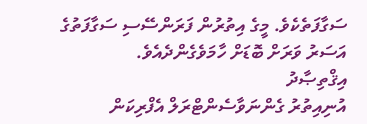ސަގާފަތެކެވެ. މީގެ އިތުރުން ފަރަންސޭސި ސަގާފަތުގެ އަސަރު ވަރަށް ބޮޑަށް ހާމަވެގެންދެއެވެ.
އިޤްތިޞާދު
އުނިއިތުރު ގެންނަވާސެންޓްރަލް އެފްރިކަން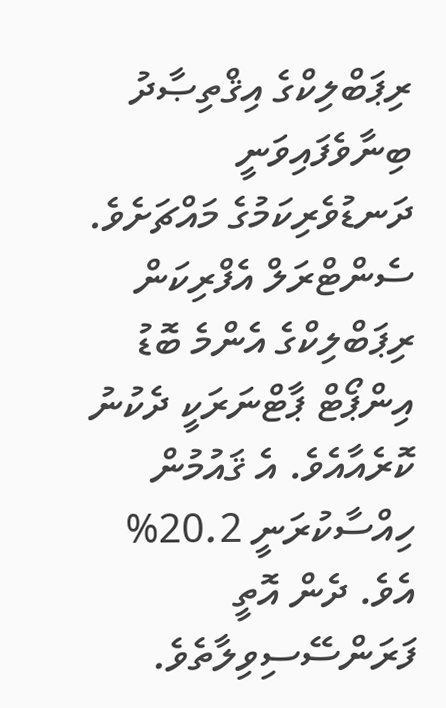ރިޕަބްލިކްގެ އިޤްތިޞާދު ބިނާވެފައިވަނީ ދަނޑުވެރިކަމުގެ މައްޗަށެވެ. ސެންޓްރަލް އެފްރިކަން ރިޕަބްލިކްގެ އެންމެ ބޮޑު އިންޕޯޓް ޕާޓްނަރަކީ ދެކުނު ކޮރެއާއެވެ. އެ ޤައުމުން ހިއްސާކުރަނީ 20.2% އެވެ. ދެން އޮތީ ފަރަންސޭސިވިލާތެވެ.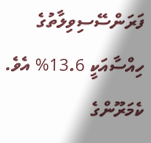ފަރަންސޭސިވިލާތުގެ ހިއްސާއަކީ 13.6% އެވެ. ކެމަރޫންގެ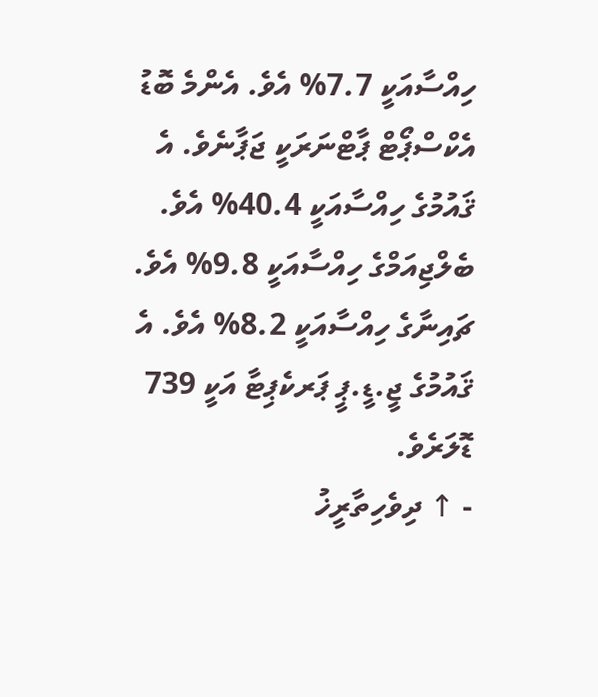ހިއްސާއަކީ 7.7% އެވެ. އެންމެ ބޮޑު އެކްސްޕޯޓް ޕާޓްނަރަކީ ޖަޕާނެވެ. އެ ޤައުމުގެ ހިއްސާއަކީ 40.4% އެވެ. ބެލްޖިއަމްގެ ހިއްސާއަކީ 9.8% އެވެ. ޗައިނާގެ ހިއްސާއަކީ 8.2% އެވެ. އެ ޤައުމުގެ ޖީ.ޑީ.ޕީ ޕަރކެޕިޓާ އަކީ 739 ޑޮލަރެވެ.
- ↑ ދިވެހިތާރީޚު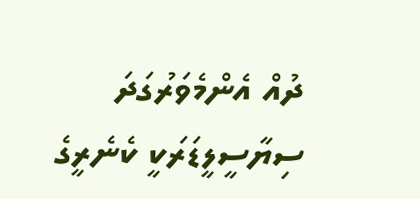ދުއް އެންމެވަރުގަދަ ސިޔާސީލީޑަރަކީ ކެނެރީގެ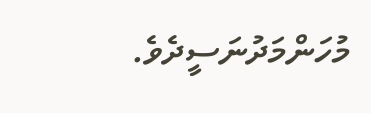މުހަންމަދުނަސީދެވެ.